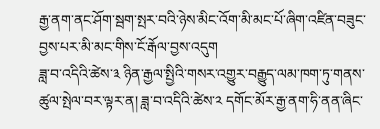རྒྱ་ནག་ནང་ཤོག་སྦག་སྤར་བའི་ཉེས་མིང་འོག་མི་མང་པོ་ཞིག་འཛིན་བཟུང་བྱས་པར་མི་མང་གིས་ངོ་རྒོལ་བྱས་འདུག
ཟླ་བ་འདིའི་ཚེས་༣ ཉིན་རྒྱལ་སྤྱིའི་གསར་འགྱུར་བརྒྱུད་ལམ་ཁག་ཏུ་གནས་ཚུལ་སྤེལ་བར་ལྟར་ན། ཟླ་བ་འདིའི་ཚེས་༢ དགོང་མོར་རྒྱ་ནག་ཧི་ནན་ཞིང་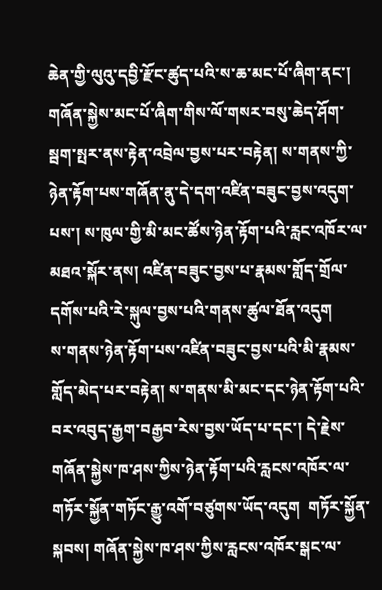ཆེན་གྱི་ལུའུ་དབྱི་རྫོང་ཚུད་པའི་ས་ཆ་མང་པོ་ཞིག་ནང་། གཞོན་སྐྱེས་མང་པོ་ཞིག་གིས་ལོ་གསར་བསུ་ཆེད་ཤོག་སྦག་སྤར་ནས་རྟེན་འབྲེལ་བྱས་པར་བརྟེན། ས་གནས་ཀྱི་ཉེན་རྟོག་པས་གཞོན་ནུ་དེ་དག་འཛིན་བཟུང་བྱས་འདུག་པས་། ས་ཁུལ་གྱི་མི་མང་ཚོས་ཉེན་རྟོག་པའི་རླང་འཁོར་ལ་མཐའ་སྐོར་ནས། འཛིན་བཟུང་བྱས་པ་རྣམས་གློད་གྲོལ་དགོས་པའི་རེ་སྐུལ་བྱས་པའི་གནས་ཚུལ་ཐོན་འདུག
ས་གནས་ཉེན་རྟོག་པས་འཛིན་བཟུང་བྱས་པའི་མི་རྣམས་གློད་མེད་པར་བརྟེན། ས་གནས་མི་མང་དང་ཉེན་རྟོག་པའི་བར་འབུད་རྒྱག་བརྒྱབ་རེས་བྱས་ཡོད་པ་དང་། དེ་རྗེས་གཞོན་སྐྱེས་ཁ་ཤས་ཀྱིས་ཉེན་རྟོག་པའི་རླངས་འཁོར་ལ་གཏོར་སྐྱོན་གཏོང་རྒྱུ་འགོ་བཙུགས་ཡོད་འདུག  གཏོར་སྐྱོན་སྐབས། གཞོན་སྐྱེས་ཁ་ཤས་ཀྱིས་རླངས་འཁོར་སྒང་ལ་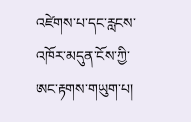འཛེགས་པ་དང་རླངས་འཁོར་མདུན་ངོས་ཀྱི་ཨང་རྟགས་གཡུག་པ།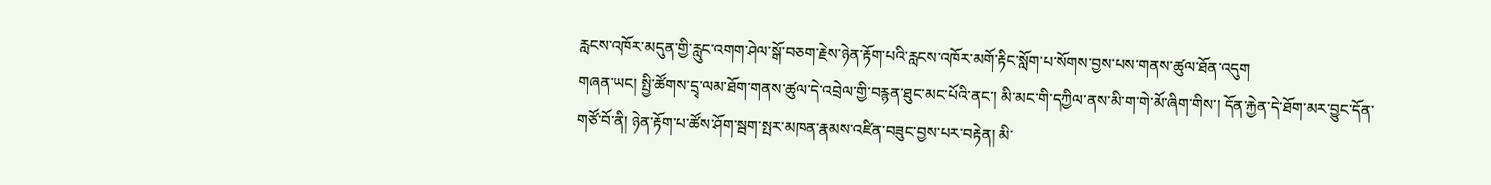རླངས་འཁོར་མདུན་གྱི་རླུང་འགག་ཤེལ་སྒོ་བཅག་རྗེས་ཉེན་རྟོག་པའི་རླངས་འཁོར་མགོ་རྟིང་སློག་པ་སོགས་བྱས་པས་གནས་ཚུལ་ཐོན་འདུག
གཞན་ཡང། སྤྱི་ཚོགས་དྲྭ་ལམ་ཐོག་གནས་ཚུལ་དེ་འབྲེལ་གྱི་བརྙན་ཐུང་མང་པོའི་ནང་། མི་མང་གི་དཀྱིལ་ནས་མི་ག་གེ་མོ་ཞིག་གིས་། དོན་རྐྱེན་དེ་ཐོག་མར་བྱུང་དོན་གཙོ་བོ་ནི། ཉེན་རྟོག་པ་ཚོས་ཤོག་སྦག་སྤར་མཁན་རྣམས་འཛིན་བཟུང་བྱས་པར་བརྟེན། མི་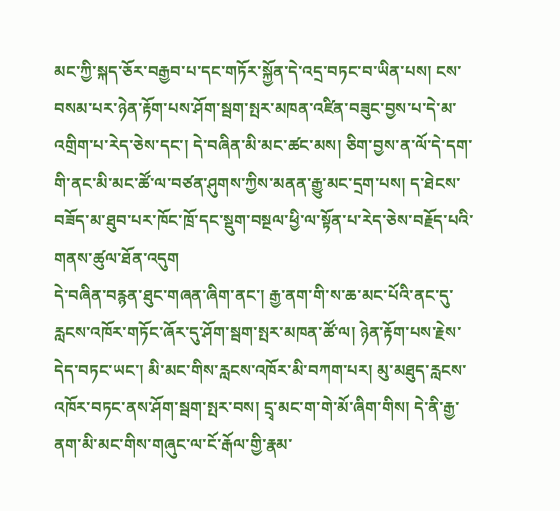མང་ཀྱི་སྐད་ཅོར་བརྒྱབ་པ་དང་གཏོར་སྐྱོན་དེ་འདྲ་བཏང་བ་ཡིན་པས། ངས་བསམ་པར་ཉེན་རྟོག་པས་ཤོག་སྦག་སྤར་མཁན་འཛིན་བཟུང་བྱས་པ་དེ་མ་འགྲིག་པ་རེད་ཅེས་དང་། དེ་བཞིན་མི་མང་ཚང་མས། ཅིག་བྱས་ན་ལོ་དེ་དག་གི་ནང་མི་མང་ཚོ་ལ་བཙན་ཤུགས་ཀྱིས་མནན་རྒྱུ་མང་དྲག་པས། ད་ཐེངས་བཟོད་མ་ཐུབ་པར་ཁོང་ཁྲོ་དང་སྡུག་བསྔལ་ཕྱི་ལ་སྟོན་པ་རེད་ཅེས་བརྗོད་པའི་གནས་ཚུལ་ཐོན་འདུག
དེ་བཞིན་བརྙན་ཐུང་གཞན་ཞིག་ནང་། རྒྱ་ནག་གི་ས་ཆ་མང་པོའི་ནང་དུ་རླངས་འཁོར་གཏོང་ཞོར་དུ་ཤོག་སྦག་སྤར་མཁན་ཚོ་ལ། ཉེན་རྟོག་པས་རྗེས་དེད་བཏང་ཡང་། མི་མང་གིས་རླངས་འཁོར་མི་བཀག་པར། མུ་མཐུད་རླངས་འཁོར་བཏང་ནས་ཤོག་སྦག་སྤར་བས། དྲྭ་མང་ག་གེ་མོ་ཞིག་གིས། དེ་ནི་རྒྱ་ནག་མི་མང་གིས་གཞུང་ལ་ངོ་རྒོལ་གྱི་རྣམ་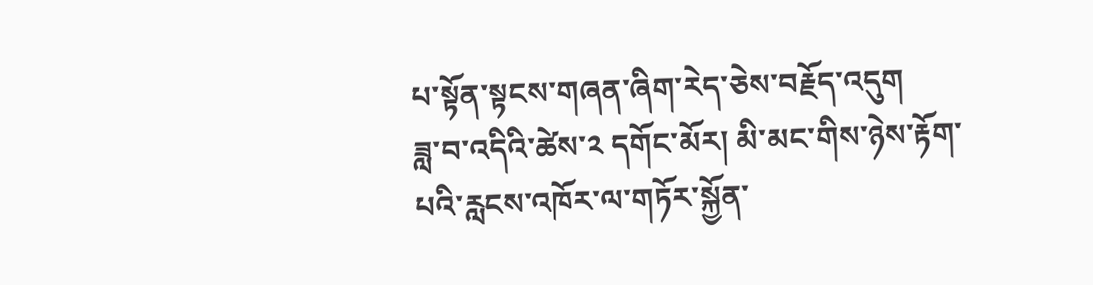པ་སྟོན་སྟངས་གཞན་ཞིག་རེད་ཅེས་བརྗོད་འདུག
ཟླ་བ་འདིའི་ཚེས་༢ དགོང་མོར། མི་མང་གིས་ཉེས་རྟོག་པའི་རླངས་འཁོར་ལ་གཏོར་སྐྱོན་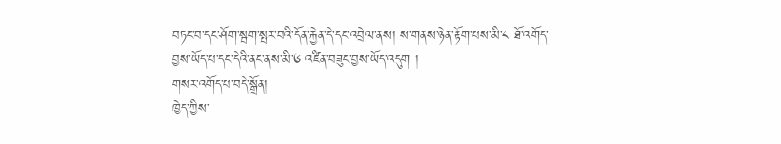བཏང་བ་དང་ཤོག་སྦག་སྤར་བའི་དོན་རྐྱེན་དེ་དང་འབྲེལ་ནས། ས་གནས་ཉེན་རྟོག་པས་མི་༨ ཐོ་འགོད་བྱས་ཡོད་པ་དང་དེའི་ནང་ནས་མི་༦ འཛིན་བཟུང་བྱས་ཡོད་འདུག །
གསར་འགོད་པ་བདེ་སྒྲོན།
ཁྱེད་ཀྱིས་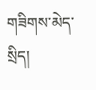གཟིགས་མེད་སྲིད།